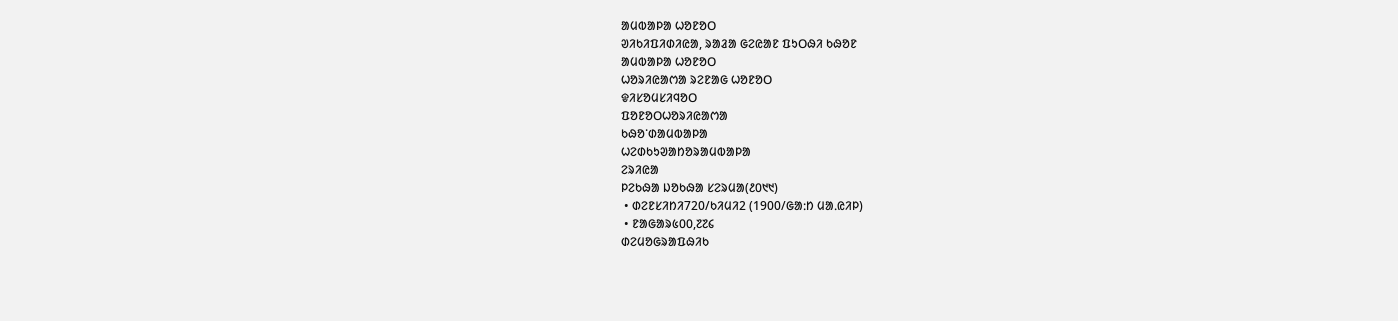ᱟᱢᱵᱟᱞᱟ ᱦᱚᱱᱚᱛ
ᱣᱤᱠᱤᱯᱤᱰᱤᱭᱟ, ᱨᱟᱲᱟ ᱜᱮᱭᱟᱱ ᱯᱩᱛᱷᱤ ᱠᱷᱚᱱ
ᱟᱢᱵᱟᱞᱟ ᱦᱚᱱᱚᱛ
ᱦᱚᱨᱤᱭᱟᱬᱟ ᱨᱮᱱᱟᱜ ᱦᱚᱱᱚᱛ
ᱫᱤᱥᱚᱢᱥᱤᱧᱚᱛ
ᱯᱚᱱᱚᱛᱦᱚᱨᱤᱭᱟᱬᱟ
ᱠᱷᱚᱸᱰᱟᱢᱵᱟᱞᱟ
ᱦᱮᱰᱠᱩᱣᱟᱴᱚᱨᱟᱢᱵᱟᱞᱟ
ᱮᱨᱤᱭᱟ
ᱞᱮᱠᱷᱟ ᱡᱚᱠᱷᱟ ᱥᱮᱨᱢᱟ(᱒᱐᱑᱑)
 • ᱰᱮᱱᱥᱤᱴᱤ720/ᱠᱤᱢᱤ2 (1900/ᱜᱟᱺᱴ ᱢᱟᱹᱭᱤᱞ)
 • ᱱᱟᱜᱟᱨ᱕᱐᱐,᱗᱗᱔
ᱰᱮᱢᱚᱜᱨᱟᱯᱷᱤᱠ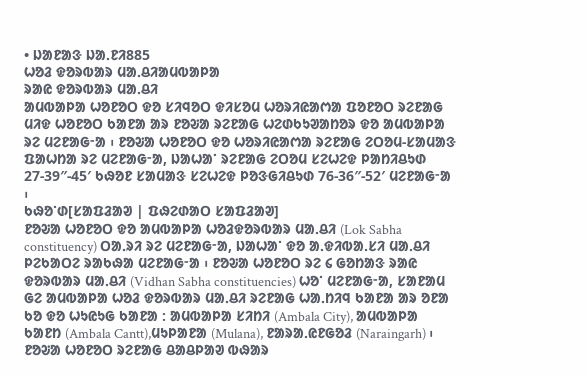• ᱡᱟᱱᱟᱝ ᱡᱟᱹᱱᱤ885
ᱦᱚᱲ ᱫᱚᱨᱵᱟᱨ ᱢᱟᱹᱪᱤᱟᱢᱵᱟᱞᱟ
ᱨᱟᱭ ᱫᱚᱨᱵᱟᱨ ᱢᱟᱹᱪᱤ
ᱟᱢᱵᱟᱞᱟ ᱦᱚᱱᱚᱛ ᱫᱚ ᱥᱤᱧᱚᱛ ᱫᱤᱥᱚᱢ ᱦᱚᱨᱤᱭᱟᱬᱟ ᱯᱚᱱᱚᱛ ᱨᱮᱱᱟᱜ ᱢᱤᱫ ᱦᱚᱱᱚᱛ ᱠᱟᱱᱟ ᱟᱨ ᱱᱚᱶᱟ ᱨᱮᱱᱟᱜ ᱦᱮᱰᱠᱩᱣᱟᱴᱚᱨ ᱫᱚ ᱟᱢᱵᱟᱞᱟ ᱨᱮ ᱢᱮᱱᱟᱜᱼᱟ ᱾ ᱱᱚᱶᱟ ᱦᱚᱱᱚᱛ ᱫᱚ ᱦᱚᱨᱤᱭᱟᱬᱟ ᱨᱮᱱᱟᱜ ᱮᱛᱚᱢ-ᱥᱟᱢᱟᱝ ᱯᱟᱦᱴᱟ ᱨᱮ ᱢᱮᱱᱟᱜᱼᱟ, ᱡᱟᱦᱟᱸ ᱨᱮᱱᱟᱜ ᱮᱛᱚᱢ ᱥᱮᱦᱮᱫ ᱞᱟᱴᱤᱪᱩᱰ 27-39″-45′ ᱠᱷᱚᱱ ᱥᱟᱢᱟᱝ ᱥᱮᱦᱮᱫ ᱞᱚᱝᱜᱤᱪᱩᱰ 76-36″-52′ ᱢᱮᱱᱟᱜᱼᱟ ᱾
ᱠᱷᱚᱸᱰ[ᱥᱟᱯᱲᱟᱣ | ᱯᱷᱮᱰᱟᱛ ᱥᱟᱯᱲᱟᱣ]
ᱱᱚᱶᱟ ᱦᱚᱱᱚᱛ ᱫᱚ ᱟᱢᱵᱟᱞᱟ ᱦᱚᱲᱫᱚᱨᱵᱟᱨ ᱢᱟᱹᱪᱤ (Lok Sabha constituency) ᱛᱟᱹᱨᱤ ᱨᱮ ᱢᱮᱱᱟᱜᱼᱟ, ᱡᱟᱦᱟᱸ ᱫᱚ ᱟᱹᱫᱤᱵᱟᱹᱥᱤ ᱢᱟᱹᱪᱤ ᱞᱮᱠᱟᱛᱮ ᱨᱟᱠᱷᱟ ᱢᱮᱱᱟᱜᱼᱟ ᱾ ᱱᱚᱶᱟ ᱦᱚᱱᱚᱛ ᱨᱮ ᱔ ᱜᱚᱴᱟᱝ ᱨᱟᱭ ᱫᱚᱨᱵᱟᱨ ᱢᱟᱹᱪᱤ (Vidhan Sabha constituencies) ᱦᱚᱸ ᱢᱮᱱᱟᱜᱼᱟ, ᱥᱟᱱᱟᱢ ᱜᱮ ᱟᱢᱵᱟᱞᱟ ᱦᱚᱲ ᱫᱚᱨᱵᱟᱨ ᱢᱟᱹᱪᱤ ᱨᱮᱱᱟᱜ ᱦᱟᱹᱴᱤᱧ ᱠᱟᱱᱟ ᱟᱨ ᱚᱱᱟ ᱠᱚ ᱫᱚ ᱦᱩᱭᱩᱜ ᱠᱟᱱᱟ : ᱟᱢᱵᱟᱞᱟ ᱥᱤᱴᱤ (Ambala City), ᱟᱢᱵᱟᱞᱟ ᱠᱟᱱᱴ (Ambala Cantt),ᱢᱩᱞᱟᱱᱟ (Mulana), ᱱᱟᱨᱟᱹᱭᱱᱜᱚᱲ (Naraingarh) ᱾
ᱱᱚᱶᱟ ᱦᱚᱱᱚᱛ ᱨᱮᱱᱟᱜ ᱪᱟᱪᱞᱟᱣ ᱵᱷᱟᱨ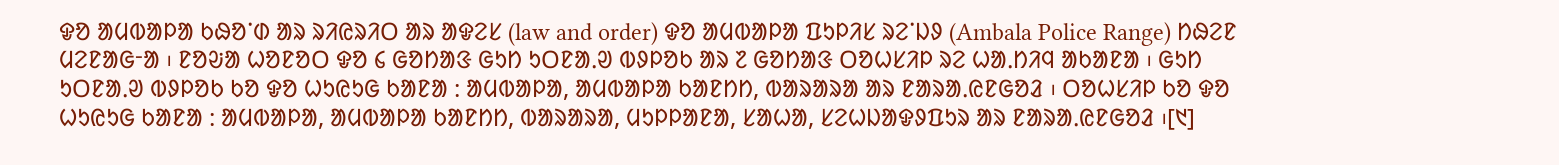ᱫᱚ ᱟᱢᱵᱟᱞᱟ ᱠᱷᱚᱸᱰ ᱟᱨ ᱨᱤᱭᱨᱤᱛ ᱟᱨ ᱟᱫᱮᱥ (law and order) ᱫᱚ ᱟᱢᱵᱟᱞᱟ ᱯᱩᱞᱤᱥ ᱨᱮᱸᱡᱽ (Ambala Police Range) ᱴᱷᱮᱱ ᱢᱮᱱᱟᱜᱼᱟ ᱾ ᱱᱚᱶᱟ ᱦᱚᱱᱚᱛ ᱫᱚ ᱔ ᱜᱚᱴᱟᱝ ᱜᱩᱴ ᱩᱛᱱᱟᱹᱣ ᱵᱽᱞᱚᱠ ᱟᱨ ᱗ ᱜᱚᱴᱟᱝ ᱛᱚᱦᱥᱤᱞ ᱨᱮ ᱦᱟᱹᱴᱤᱧ ᱟᱠᱟᱱᱟ ᱾ ᱜᱩᱴ ᱩᱛᱱᱟᱹᱣ ᱵᱽᱞᱚᱠ ᱠᱚ ᱫᱚ ᱦᱩᱭᱩᱜ ᱠᱟᱱᱟ : ᱟᱢᱵᱟᱞᱟ, ᱟᱢᱵᱟᱞᱟ ᱠᱟᱱᱴᱴ, ᱵᱟᱨᱟᱨᱟ ᱟᱨ ᱱᱟᱨᱟᱹᱭᱱᱜᱚᱲ ᱾ ᱛᱚᱦᱥᱤᱞ ᱠᱚ ᱫᱚ ᱦᱩᱭᱩᱜ ᱠᱟᱱᱟ : ᱟᱢᱵᱟᱞᱟ, ᱟᱢᱵᱟᱞᱟ ᱠᱟᱱᱴᱴ, ᱵᱟᱨᱟᱨᱟ, ᱢᱩᱞᱞᱟᱱᱟ, ᱥᱟᱦᱟ, ᱥᱮᱦᱡᱟᱫᱽᱯᱩᱨ ᱟᱨ ᱱᱟᱨᱟᱹᱭᱱᱜᱚᱲ ᱾[᱑]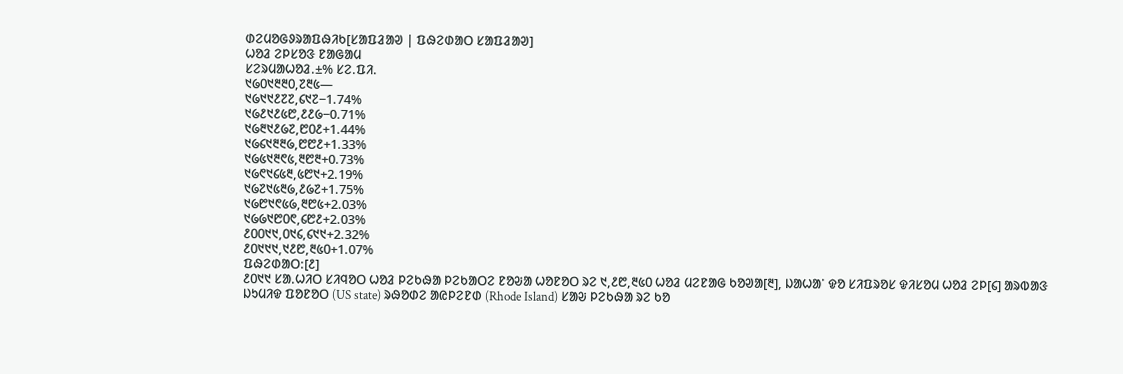ᱰᱮᱢᱚᱜᱽᱨᱟᱯᱷᱤᱠ[ᱥᱟᱯᱲᱟᱣ | ᱯᱷᱮᱰᱟᱛ ᱥᱟᱯᱲᱟᱣ]
ᱦᱚᱲ ᱮᱞᱥᱚᱝ ᱱᱟᱜᱟᱢ
ᱥᱮᱨᱢᱟᱦᱚᱲ.±% ᱥᱮ.ᱯᱤ.
᱑᱙᱐᱑᱓᱓᱐,᱗᱓᱕—
᱑᱙᱑᱑᱒᱗᱗,᱔᱑᱗−1.74%
᱑᱙᱒᱑᱒᱕᱘,᱒᱒᱙−0.71%
᱑᱙᱓᱑᱒᱙᱗,᱘᱐᱒+1.44%
᱑᱙᱔᱑᱓᱓᱙,᱘᱘᱒+1.33%
᱑᱙᱕᱑᱓᱖᱕,᱓᱘᱓+0.73%
᱑᱙᱖᱑᱔᱕᱓,᱕᱘᱑+2.19%
᱑᱙᱗᱑᱕᱓᱙,᱒᱙᱗+1.75%
᱑᱙᱘᱑᱖᱕᱙,᱓᱘᱕+2.03%
᱑᱙᱙᱑᱘᱐᱖,᱔᱘᱒+2.03%
᱒᱐᱐᱑᱑,᱐᱑᱔,᱔᱑᱑+2.32%
᱒᱐᱑᱑᱑,᱑᱒᱘,᱓᱕᱐+1.07%
ᱯᱷᱮᱰᱟᱛ:[᱒]
᱒᱐᱑᱑ ᱥᱟᱹᱦᱤᱛ ᱥᱤᱧᱚᱛ ᱦᱚᱲ ᱞᱮᱠᱷᱟ ᱞᱮᱠᱟᱛᱮ ᱱᱚᱶᱟ ᱦᱚᱱᱚᱛ ᱨᱮ ᱑,᱒᱘,᱓᱕᱐ ᱦᱚᱲ ᱢᱮᱱᱟᱜ ᱠᱚᱣᱟ[᱓], ᱡᱟᱦᱟᱸ ᱫᱚ ᱥᱤᱯᱨᱚᱥ ᱫᱤᱥᱚᱢ ᱦᱚᱲ ᱮᱞ[᱔] ᱟᱨᱵᱟᱝ ᱡᱩᱢᱤᱫ ᱯᱚᱱᱚᱛ (US state) ᱨᱷᱚᱰᱮ ᱟᱭᱞᱮᱱᱰ (Rhode Island) ᱥᱟᱶ ᱞᱮᱠᱷᱟ ᱨᱮ ᱠᱚ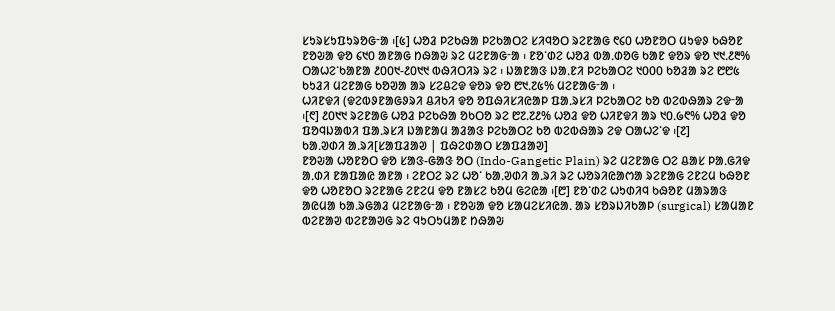ᱥᱩᱨᱥᱩᱯᱩᱨᱚᱜᱼᱟ ᱾[᱕] ᱦᱚᱲ ᱞᱮᱠᱷᱟ ᱞᱮᱠᱟᱛᱮ ᱥᱤᱧᱚᱛ ᱨᱮᱱᱟᱜ ᱖᱔᱐ ᱦᱚᱱᱚᱛ ᱢᱩᱫᱽ ᱠᱷᱚᱱ ᱱᱚᱶᱟ ᱫᱚ ᱔᱑᱐ ᱟᱱᱟᱜ ᱴᱷᱟᱶ ᱨᱮ ᱢᱮᱱᱟᱜᱼᱟ ᱾ ᱱᱚᱸᱰᱮ ᱦᱚᱲ ᱵᱟᱹᱰᱚᱜ ᱠᱟᱱ ᱫᱚᱨ ᱫᱚ ᱑᱑ᱹ᱒᱓% ᱛᱟᱦᱮᱸᱠᱟᱱᱟ ᱒᱐᱐᱑-᱒᱐᱑᱑ ᱵᱷᱤᱛᱤᱨ ᱨᱮ ᱾ ᱡᱟᱱᱟᱝ ᱡᱟᱹᱱᱤ ᱞᱮᱠᱟᱛᱮ ᱑᱐᱐᱐ ᱠᱚᱲᱟ ᱨᱮ ᱘᱘᱕ ᱠᱩᱲᱤ ᱢᱮᱱᱟᱜ ᱠᱚᱣᱟ ᱟᱨ ᱥᱮᱪᱮᱫ ᱫᱚᱨ ᱫᱚ ᱘᱑ᱹ᱗᱕% ᱢᱮᱱᱟᱜᱼᱟ ᱾
ᱦᱤᱱᱫᱤ (ᱫᱮᱵᱽᱱᱟᱜᱽᱨᱤ ᱪᱤᱠᱤ ᱫᱚ ᱚᱯᱷᱤᱥᱤᱭᱟᱞ ᱯᱟᱹᱨᱥᱤ ᱞᱮᱠᱟᱛᱮ ᱠᱚ ᱵᱮᱵᱷᱟᱨ ᱮᱫᱼᱟ ᱾[᱖] ᱒᱐᱑᱑ ᱨᱮᱱᱟᱜ ᱦᱚᱲ ᱞᱮᱠᱷᱟ ᱚᱠᱛᱚ ᱨᱮ ᱘᱗ᱹ᱗᱒% ᱦᱚᱲ ᱫᱚ ᱦᱤᱱᱫᱤ ᱟᱨ ᱑᱐ᱹ᱙᱖% ᱦᱚᱲ ᱫᱚ ᱯᱚᱧᱡᱟᱵᱤ ᱯᱟᱹᱨᱥᱤ ᱡᱟᱱᱟᱢ ᱟᱲᱟᱝ ᱞᱮᱠᱟᱛᱮ ᱠᱚ ᱵᱮᱵᱷᱟᱨ ᱮᱫ ᱛᱟᱦᱮᱸᱫ ᱾[᱗]
ᱠᱟᱹᱣᱰᱤ ᱟᱹᱨᱤ[ᱥᱟᱯᱲᱟᱣ | ᱯᱷᱮᱰᱟᱛ ᱥᱟᱯᱲᱟᱣ]
ᱱᱚᱶᱟ ᱦᱚᱱᱚᱛ ᱫᱚ ᱥᱟᱝ-ᱜᱟᱝ ᱚᱛ (Indo-Gangetic Plain) ᱨᱮ ᱢᱮᱱᱟᱜ ᱛᱮ ᱪᱟᱥ ᱞᱟᱹᱜᱤᱫ ᱟᱹᱰᱤ ᱱᱟᱯᱟᱭ ᱟᱱᱟ ᱾ ᱮᱱᱛᱮ ᱨᱮ ᱦᱚᱸ ᱠᱟᱹᱣᱰᱤ ᱟᱹᱨᱤ ᱨᱮ ᱦᱚᱨᱤᱭᱟᱬᱟ ᱨᱮᱱᱟᱜ ᱮᱱᱮᱢ ᱠᱷᱚᱱ ᱫᱚ ᱦᱚᱱᱚᱛ ᱨᱮᱱᱟᱜ ᱮᱱᱮᱢ ᱫᱚ ᱱᱟᱥᱮ ᱠᱚᱢ ᱜᱮᱭᱟ ᱾[᱘] ᱱᱚᱸᱰᱮ ᱦᱩᱰᱤᱧ ᱠᱷᱚᱱ ᱢᱟᱨᱟᱝ ᱟᱭᱢᱟ ᱠᱟᱹᱨᱜᱟᱲ ᱢᱮᱱᱟᱜᱼᱟ ᱾ ᱱᱚᱶᱟ ᱫᱚ ᱥᱟᱢᱮᱥᱤᱭᱟᱹ ᱟᱨ ᱥᱚᱨᱡᱤᱠᱟᱞ (surgical) ᱥᱟᱢᱟᱱ ᱵᱮᱱᱟᱣ ᱵᱮᱱᱟᱣᱜ ᱨᱮ ᱧᱩᱛᱩᱢᱟᱱ ᱴᱷᱟᱶ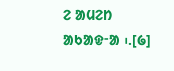ᱮ ᱟᱢᱮᱴ ᱟᱠᱟᱫᱼᱟ ᱾.[᱙]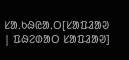ᱥᱟᱹᱠᱷᱭᱟᱹᱛ[ᱥᱟᱯᱲᱟᱣ | ᱯᱷᱮᱰᱟᱛ ᱥᱟᱯᱲᱟᱣ]